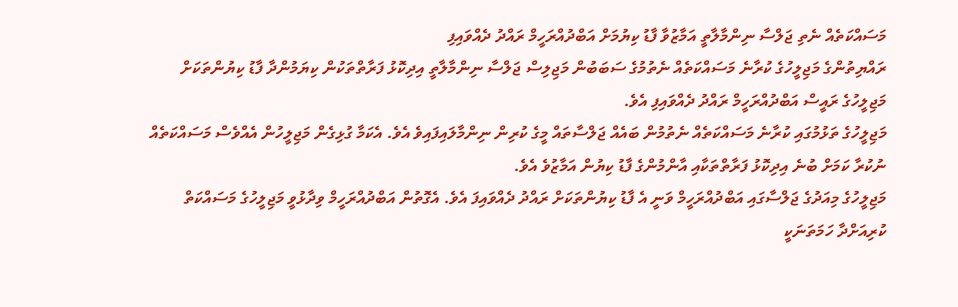މަސައްކަތެއް ނެތި ޖަލްސާ ނިންމާލާތީ އަމާޒުވާ ފާޑު ކިޔުމަށް އަބްދުއްރަހީމް ރައްދު ދެއްވައިފި
ރައްޔިތުންގެ މަޖިލީހުގެ ކުރާނެ މަސައްކަތެއް ނެތުމުގެ ސަބަބުން މަޖިލިސް ޖަލްސާ ނިންމާލާތީ އިދިކޮޅު ފަރާތްތަކުން ކިޔަމުންދާ ފާޑު ކިޔުންތަކަށް މަޖިލީހުގެ ރައީސް އަބްދުއްރަހީމް ރައްދު ދެއްވައިފި އެވެ.
މަޖިލީހުގެ ތަޅުމުގައި ކުރާނެ މަސައްކަތެއް ނެތުމުން ބައެއް ޖަލްސާތައް މީގެ ކުރިން ނިންމާލައިފައިވެ އެވެ. އެކަމާ ގުޅިގެން މަޖިލީހުން އެއްވެސް މަސައްކަތެއް ނުކުރާ ކަމަށް ބުނެ އިދިކޮޅު ފަރާތްތަކާއި އާންމުންގެ ފާޑު ކިޔުން އަމާޒުވެ އެވެ.
މަޖިލީހުގެ މިއަދުގެ ޖަލްސާގައި އަބްދުއްރަހީމް ވަނީ އެ ފާޑު ކިޔުންތަކަށް ރައްދު ދެއްވައިފަ އެވެ. އެގޮތުން އަބްދުއްރަހީމް ވިދާޅުވީ މަޖިލީހުގެ މަސައްކަތް ކުރިއަށްދާ ހަމަތަނަކީ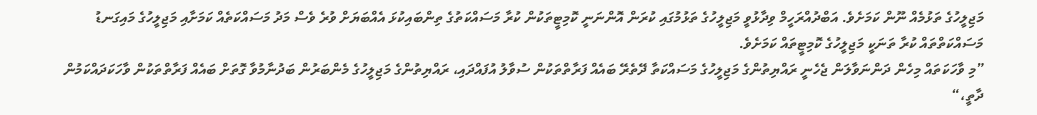މަޖިލީހުގެ ތަޅުމެއް ނޫން ކަމަށެވެ. އަބްދުއްރަހީމް ވިދާޅުވީ މަޖިލީހުގެ ތަޅުމުގައި ކުރަން އޮންނަނީ ކޮމިޓީތަކުން ކުރާ މަސައްކަތުގެ ތިންބައިކުޅަ އެއްބަޔަށް ވުރެ ވެސް މަދު މަސައްކަތެއް ކަމަށާއި މަޖިލީހުގެ މައިގަނޑު މަސައްކަތްތައް ކުރާ ތަނަކީ މަޖިލީހުގެ ކޮމިޓީތައް ކަމަށެވެ.
”މި ވާހަކަތައް މިހެން ދަންނަވާލަން ޖެހެނީ ރައްޔިތުންގެ މަޖިލީހުގެ މަސައްކަތާ ދޭތެރޭ ބައެއް ފަރާތްތަކުން ސުވާލު އުފައްދައި، ރައްޔިތުންގެ މަޖިލީހުގެ މެންބަރުން ބަދުނާމުވާ ގޮތަށް ބައެއް ފަރާތްތަކުން ވާހަކަދައްކަމުން ދާތީ،“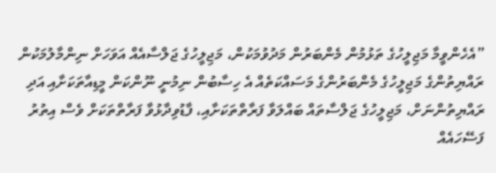”އެހެންވީމާ މަޖިލީހުގެ ތަޅުމުން މެންބަރުން މަދުވުމަކުން، މަޖިލީހުގެ ޖަލްސާއެއް އަވަހަށް ނިންމާލުމަކުން ރައްޔިތުންގެ މަޖިލީހުގެ މެންބަރުންގެ މަސައްކަތެއް އެ ހިސާބުން ނިމުނީ ނޫންކަން މީޑިއާތަކަށާއި އަދި ރައްޔިތުންނަށް، މަޖިލީހުގެ ޖަލްސާތައް ބައްލަވާ ފަރާތްތަކަށާއި، ފާޑުވިދާޅުވާ ފަރާތްތަކަށް ވެސް އިތުރު ފަސޭހައެއް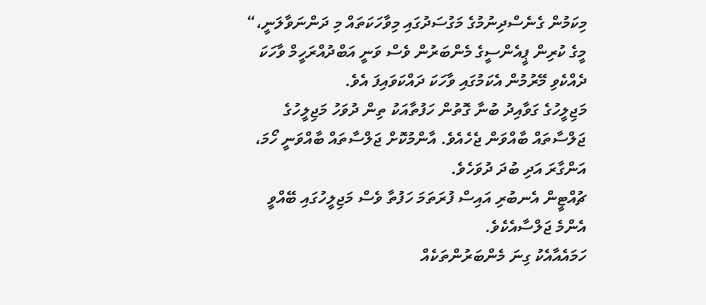މިކަމުން ގެނެސްދިނުމުގެ މަގުސަދުގައި މިވާހަކަތައް މި ދަންނަވާލަނީ،“
މީގެ ކުރިން ޕީއެންސީގެ މެންބަރުން ވެސް ވަނީ އަބްދުއްރަހީމް ވާހަކަ ދެއްކެވި މޭރުމުން އެކަމުގައި ވާހަކަ ދައްކަވައިފަ އެވެ.
މަޖިލީހުގެ ގަވާއިދު ބުނާ ގޮތުން ހަފުތާއަކު ތިން ދުވަހު މަޖިލީހުގެ ޖަލްސާތައް ބާއްވަން ޖެހެއެވެ. އާންމުކޮށް ޖަލްސާތައް ބާއްވަނީ ހޯމަ، އަންގާރަ އަދި ބުދަ ދުވަހެވެ.
ޗުއްޓީން އެނބުރި އައިސް ފުރަތަމަ ހަފުތާ ވެސް މަޖިލީހުގައި ބޭއްވީ އެންމެ ޖަލްސާއެކެވެ.
ހަމައެއާއެކު ގިނަ މެންބަރުންތަކެއް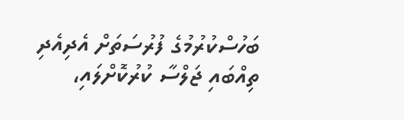ބަހުސްކުރުމުގެ ފުރުސަތަށް އެދިއެދި ތިއްބައި ޖަލްސާ ކުރުކޮށްލައި،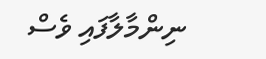ނިންމާލާފައި ވެސް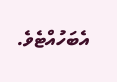އެބަހުއްޓެވެ.